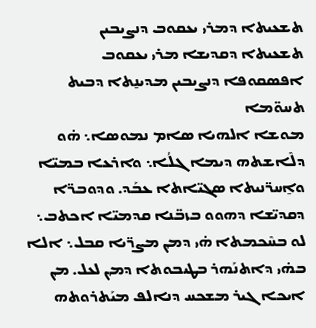ܬܫܥܝܬܐ ܕܡܪܝ ܝܥܩܘܒ ܕܢܨܝܒܝܢ
ܬܫܥܝܬܐ ܕܩܕܝܫܐ ܡܪܝ ܝܥܩܘܒ ܐܦܣܩܘܦܐ ܕܢܨܝܒܝܢ ܡܕܝܢ̱ܬܐ ܕܒܝܬ ܬܚܘ̈ܡܐ
ܡܘܫܐ ܐܠܗܝܐ ܣܐܡ ܢܡܘܣܐ܆ ܗ̇ܘ ܕܠܶܐܫܬܗ ܕܝܡܐ ܓܠܳܐ܆ ܘܐܪܥܐ ܒܡܝ̈ܐ ܘܐ̱ܚܪ̈ܢܝܬܐ ܣܓܝ̈ܐܬܐ ܥܒܰܕ. ܘܕܘܒܪ̈ܐ ܕܩܕܝ̈ܫܐ ܕܗܘܘ ܒܙܒ̈ܢܐ ܩܕܡܝ̈ܐ ܐܟܬܒ܆ ܠܘ ܒܚܶܟܡܬܐ ܗ̇ܝ ܕܡ݂ܢ ܡܨܪ̈ܝܐ ܩܒܠ܆ ܐܠܐ ܒܗ̇ܝ ܕܐܬܢܰܗܪ ܒܛܝܒܘܬܐ ܕܡ݂ܢ ܠܥܠ. ܡ݂ܢ ܐܝܟܐ ܓܝܪ ܡܫܟܚ ܕܢܐܠܦ ܡܝܰܬܪܘܬܗ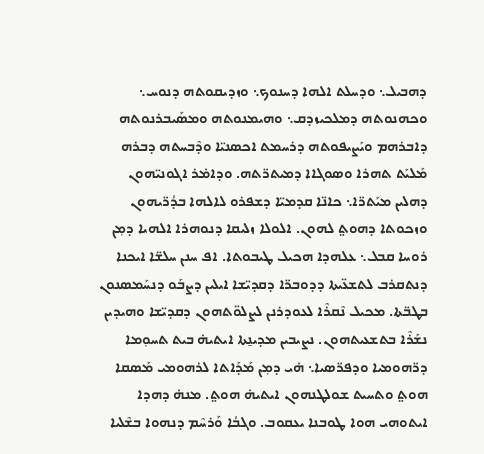ܕܗܒܝܠ܆ ܘܕܚܠܬ ܐܠܗܐ ܕܚܢܘܟ܆ ܘܙܕܝܩܘܬܗ ܕܢܘܚ܆ ܘܟܗܢܘܬܗ ܕܡܠܟܝܙܕܩ܆ ܘܗܝܡܢܘܬܗ ܘܡܣܰܝܒܪܢܘܬܗ ܕܐܒܪܗܡ ܘܝܰܨܝܦܘܬܗ ܕܪܚܡܬ ܐܟܣܢܝ̈ܐ ܘܕܶܒܚܬܗ ܕܒܪܗ ܡܰܠܝܰܬ ܬܗܪܐ ܘܣܘܓܐܐ ܕܡܝܬܪ̈ܬܗ. ܘܕܐܡ̇ܪ ܐܓܘܢܝ̈ܗܘܢ ܕܗܠܝܢ ܡܝܰܬܪ̈ܐ܆ ܟܐܢ̈ܐ ܩܕܡܝ̈ܐ ܕܫܦܪܘ ܠܐܠܗܐ ܒܕܳܪ̈ܝܗܘܢ ܘܙܟܘܬܐ ܕܗܘܬ݀ ܠܗܘܢ. ܐܠܘܠܐ ܙܠܝܩܐ ܕܢܘܗܪܐ ܐܠܗܝܐ ܕܡ݂ܢ ܪܘܚܐ ܩܒܠ܆ ܥܠܗܕܐ ܗܟܝܠ ܛܝܒܘܬܐ. ܐܦ ܚܢܢ ܚܠܫ̈ܐ ܐܝܟܢܐ ܕܢܬܩܪܒ ܠܬܫܥ̈ܝܬܐ ܕܕܘܒܪ̈ܐ ܕܩܕܝ̈ܫܐ ܐܝܠܝܢ ܕܨܒܰܘ ܕܢܚܰܡܣܢܘܢ ܒܛܒ̈ܬܐ. ܡܟܝܠ ܢܶܩܪܶܐ ܠܥܘܕܪܢܢ ܠܨܠܘ̈ܬܗܘܢ ܕܩܕܝ̈ܫܐ ܘܗܝܕܝܢ ܢܫܰܪܶܐ ܒܬܫܥܝܬܗܘܢ. ܢܨܝܒܝܢ ܡܕܝܢ̱ܬܐ ܐܝܬܝܗ̇ ܒܝܬ ܬܚܘ݂ܡܐ ܕܪ̈ܗܘܡܝܐ ܘܕܦܪ̈ܣܝܐ܆ ܗ̇ܝ ܕܡ݂ܢ ܡܰܕܰܐܬܐ ܠܪܗܘܡܝ ܡܰܣܩܐ ܗܘܬ݀ ܘܬܚܝܬ ܫܘܠܛܢܗܘܢ ܐܝܬܝܗ̇ ܗܘܬ݀. ܡܢܗ̇ ܕܗܕܐ ܐܝܬܘܗܝ ܗܘܐ ܛܘܒܢܐ ܝܥܩܘܒ. ܘܓܒܳܐ ܘܰܪܚܶܡ ܕܢܗܘܐ ܒܫܶܠܝܐ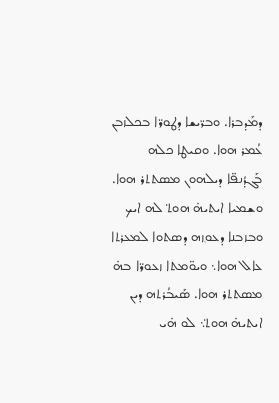ܕܡܰܕܒܪܐ. ܘܒܪ̈ܝܫܐ ܕܛܘܪ̈ܐ ܒܟܠܙܒܢ ܥܳܡܪ ܗܘܐ. ܘܩܝܛܐ ܟܠܗ ܒܰܓܕܳܢܦ̈ܐ ܕܝܠܗܘܢ ܡܣܬܬܪ ܗܘܐ. ܘܫܡܝܐ ܐܝܬܝܗ̇ ܗܘܬ݀ ܠܗ ܐܝܟ ܘܒܙܒܢܐ ܕܥܘ݂ܙܗ ܕܣܬܘܐ ܠܡܥܪܬܐ ܥܐܠ ܗܘܐ܆ ܘܝܘ̈ܡܬܐ ܙܥܘܪ̈ܐ ܒܗ̇ ܡܣܬܬܪ ܗܘܐ. ܣܰܝܒܳܪܬܗ ܕܝܢ ܐܝܬܝܗ̇ ܗܘܬ݀܆ ܠܘ ܗ̇ܝ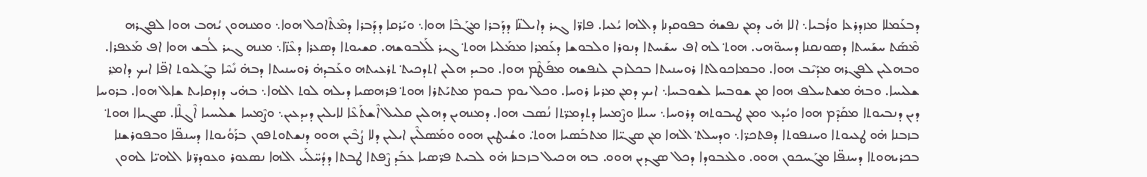ܕܒܥܰܡܠܐ ܡܙܕܪܥܐ ܘܪܳܒܝܐ܆ ܐܠܐ ܗ̇ܝ ܕܡ݂ܢ ܢܦܫܗ̇ ܒܦܘܩܕܢܐ ܕܐܠܗܐ ܝܳܥܝܐ. ܦܐܪ̈ܐ ܓܝܪ ܕܐܝܠܢ̈ܐ ܕܕܰܒܪܐ ܡܓܰܒܶܐ ܗܘܐ܆ ܘܝܰܪܩܐ ܕܕܰܒܪܐ ܕܡܶܬܶܐܟܠ ܗܘܐ܆ ܘܡܢܗܘܢ ܝܳܗܒ ܗܘܐ ܠܦܓܪܗ ܡܶܣܰܬ ܚܫܰܚܬܐ ܕܣܘܢܩܢܐ ܕܚܝܘ̈ܗܝ. ܗܘܬ݀ ܠܗ ܐܦ ܚܫܰܚܬܐ ܕܢܘܪܐ ܘܠܒܘܫܐ ܕܥܰܡܪܐ ܡܡܰܠܝܐ ܗܘܬ݀ ܓܝܪ ܠܰܠܒܘܫܗ. ܩܫܝܘܬܐ ܕܣܥܪܐ ܕܥܶܙ̈ܐ܆ ܡܢܗ ܓܝܪ ܠܳܒܫ ܗܘܐ ܐܦ ܡܰܥܦܪܐ. ܘܒܗܠܝܢ ܠܦܓܪܗ ܡܕܰܝܶܒ ܗܘܐ. ܘܒܡܐܟܘܠܬܐ ܪܘܚܢܝܬܐ ܒܟܠܙܒܢ ܠܢܦܫܗ ܡܦܰܛܶܡ ܗܘܐ. ܘܒܝܕ ܗܠܝܢ ܐܬܕܟܝܬ݀ ܬܪܥܝܬܗ ܘܥܰܒܕܗ̇ ܪܘܚܢܝܬܐ ܕܒܗ̇ ܢܺܚܶܐ ܒܓܰܠܝܘܬ ܐܦ̈ܐ ܐܝܟ ܕܐܡ݂ܪ ܫܠܝܚܐ. ܘܒܗ̇ ܡܫܬܚܠܦ ܗܘܐ ܡ݂ܢ ܫܘܒܚܐ ܠܫܘܒܚܐ܆ ܐܝܟ ܕܡ݂ܢ ܡܪܝܐ ܪܘܚܐ. ܘܟܠ ܝܘܡ ܒܝܘܡ ܡܬܝܰܬܪܐ ܗܘܬ݀ ܦܪܗܣܝܐ ܕܝܠܗ ܠܘܬ ܐܠܗܐ܆ ܒܗ̇ܝ ܕܙܕܩܐܝܬ ܫܐܠ ܗܘܐ. ܒܪܘܚܐ ܕܝܢ ܕܢܒܝܘܬܐ ܡܩܰܕܶܡ ܗܘܐ ܘܝܳܕܥ ܘܡ݂ܢ ܛܝܒܘܬܗ ܕܪܘܚܐ܆ ܚܝܠܐ ܘܨܶܡܚܐ ܕܬܕܡܪ̈ܬܐ ܢܳܣܒ ܗܘܐ. ܕܡܢܗܝܢ ܕܗܠܝܢ ܩܠܝܠ ܐܶܫܬܰܥܶܐ ܠܐܝܠܝܢ ܕܝܕܥܝܢ܆ ܘܨܶܡܚܐ ܫܠܝܚܝܐ ܐܶܓܠܶܐ. ܣܓܝܐܐ ܗܘܬ݀ ܒܙܒܢܐ ܗ̇ܘ ܛܥܝܘܬܐ ܘܚܢܦܘܬܐ ܕܦܬܟܪ̈ܐ܆ ܘܕܚܠܬ݀ ܐܠܗܐ ܡ݂ܢ ܣܓܝ̈ܐܐ ܡܬܒܰܣܝܐ ܗܘܬ݀. ܘܫܳܝܛܝܢ ܗܘܘ ܘܡܰܣܠܶܝܢ ܐܝܠܝܢ ܕܠܐ ܨܳܒܶܝܢ ܗܘܘ ܕܢܫܬܘܬܦܘܢ ܒܪܰܘܳܝܘܬܐ ܕܚܢܦ̈ܐ ܘܒܦܘܪܫܢܐ ܒܟܪܝܗܘܬܐ ܕܚܢܦ̈ܐ ܡܓܰܚܟܘܢ ܗܘܘ. ܘܠܥܒܘܕܐ ܕܟܠ ܣܓܕܝܢ ܗܘܘ. ܒܗ ܗܟܝܠ ܒܙܒܢܐ ܗ̇ܘ ܠܒܝܬ ܦܪ̈ܣܝܐ ܥܒܰܕ ܨܶܦܬܐ ܛܒܬܐ ܕܕܳܚ̈ܠܰܝ ܐܠܗܐ ܢܣܥܘܪ ܘܥܘܕܪ̈ܢܐ ܐܠܗܝ̈ܐ ܠܗܘܢ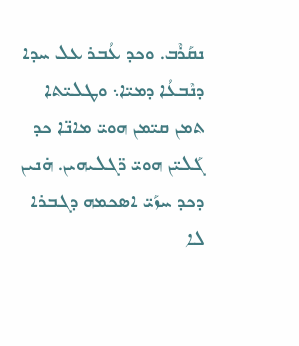ܢܩܰܪܶܒ. ܘܟܕ ܥܳܒܪ ܥܠ ܚܕܐ ܕܢܶܒܥܳܐ ܕܡܝ̈ܐ܆ ܘܛܠܝ̈ܬܐ ܬܡܢ ܩܝ̈ܡܢ ܗܘܝ̈ ܡܐܢ̈ܐ ܟܕ ܓܰܠܝ̈ܢ ܗܘܝ̈ ܪ̈ܓܠܝܗܝܢ. ܗ̇ܢܝܢ ܕܟܕ ܚܙܰܝ̈ ܐܣܟܡܗ ܕܓܒܪܐ ܠܐ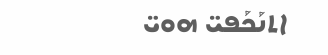ܐܬܢܰܟܰܦܝ̈ ܗܘܝ̈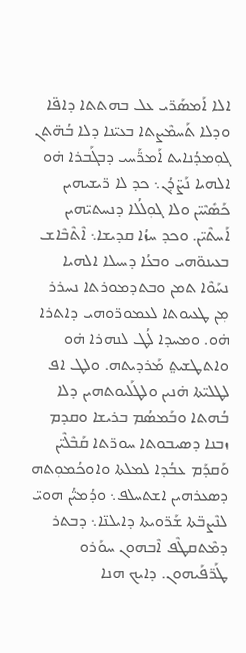ܐܠܐ ܐܰܡܣܰܪ̈ܝ ܥܠ ܒܗܬܬܐ ܕܐܦ̈ܐ ܘܕܠܐ ܬܰܚܡܶܨܬܐ ܒܥܝ̈ܢܐ ܕܠܐ ܒܳܗ̈ܬܢ ܓܘ݂ܡܕܳܢܐܝܬ ܐܰܡܪ̈ܰܚܝ ܕܒܓܰܒܪܐ ܗ̇ܘ ܐܠܗܝܐ ܢܰܨ̈ܕܳܢ܆ ܟܕ ܠܐ ܪ̈ܝܫܝܗܝܢ ܟܰܣܺܝܶܝ̈ܢ ܘܠܐ ܓܘ݂ܠܳܠܐ ܕܢܚܬܝ̈ܗܝܢ ܐܰܚܬܶܝ̈ܢ. ܘܟܕ ܚܙܳܐ ܩܕܝܫܐ܆ ܐܶܬܶܒܶܐܫ ܒܥܝܢܘ̈ܗܝ ܘܒܥܳܐ ܕܚܝܠܐ ܐܠܗܝܐ ܢܚܰܘܶܐ ܬܡܢ ܘܒܬܕܡܘܪܬܐ ܢܚܪܪ ܡ݂ܢ ܛܥܝܘܬܐ ܠܥܡܘܪ̈ܘܗܝ ܕܐܬܪܐ ܗ̇ܘ. ܘܡܚܕܐ ܠܳܛ ܠܢܗܪܐ ܗ̇ܘ ܘܐܬܛܫܝܬ݀ ܡܰܪܕܝܬܗ. ܘܠܛ ܐܦ ܠܛܠܝ̈ܬܐ ܗ̇ܢܝܢ ܘܠܛܰܠܝܘܬܗܝܢ ܕܠܐ ܒܳܗܬܐ ܘܒܰܡܣܳܡ ܒܪܝܫܐ ܘܩܕܡ ܙܒܢܐ ܕܣܝܒܘܬܐ ܚܘܪ̈ܬܐ ܩܰܒܶܠܶܝ̈ܢ ܘܰܩܕܰܡ ܥܒܳܕܐ ܠܡܠܬܐ ܘܐܘܟܳܡܘ݂ܬܗ ܕܣܥܪܗܝܢ ܐܫܬܚܠܦ܆ ܘܕܳܡܝ̈ܳܢ ܗܘܝ̈ ܠܢܶܨܒ̈ܬܐ ܫܰܪ̈ܘܝܬܐ ܕܐܝܠܢ̈ܐ܆ ܕܒܬܪ ܕܡܶܬܩܛܶܦ ܐܶܒܗܘܢ ܚܘܰܪܘ ܛܰܪ̈ܦܰܝܗܘܢ. ܕܐܝܟ ܗܢܐ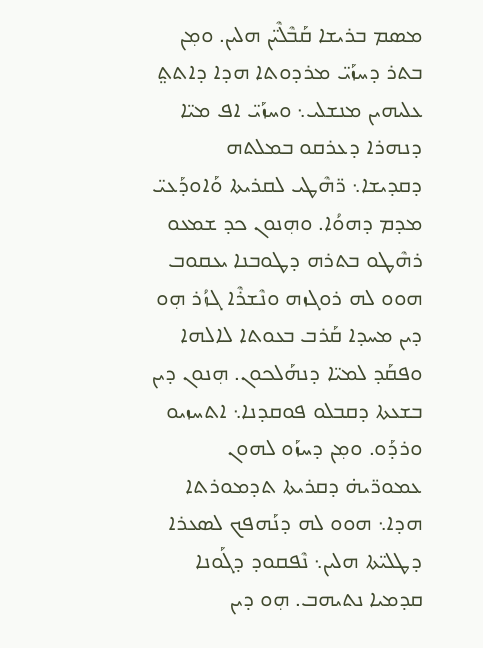ܡܣܡ ܒܪܝܫܐ ܩܰܒܶܠܶܝ̈ܢ ܗܠܝܢ. ܘܡ݂ܢ ܒܬܪ ܕܚܙܰܝ̈ ܡܪܕܘܬܐ ܗܕܐ ܕܐܬܬ݀ ܥܠܝܗܝܢ ܡܢܫܠܝ܆ ܘܚܙܰܝ̈ ܐܦ ܡܝ̈ܐ ܕܢܗܪܐ ܕܥܪܩܘ ܒܡܠܬܗ ܕܩܕܝܫܐ܆ ܪ̈ܗܶܛܝ ܠܩܪܝܬܐ ܘܰܐܘܕܰܥܝ̈ ܡܕܡ ܕܗܘܳܐ. ܘܗ݂ܢܘܢ ܟܕ ܫܡܥܘ ܪܗܶܛܘ ܒܬܪܗ ܕܛܘܒܢܐ ܝܥܩܘܒ ܗܘܘ ܠܗ ܪܘܓܙܗ ܘܢܶܫܪܶܐ ܓܙܳܪ ܗ݂ܘ ܕܝܢ ܡܚܕܐ ܩܰܪܒ ܒܥܘܬܐ ܠܐܠܗܐ ܘܦܩܰܕ ܠܡܝ̈ܐ ܕܢܗܰܠܟܘܢ. ܗ݂ܢܘܢ ܕܝܢ ܒܫܥܬܐ ܕܩܒܠܘ ܦܘܩܕܢܐ܆ ܐܬܚܙܝܘ ܘܪܕܰܘ. ܘܡ݂ܢ ܕܚܙܰܘ ܠܗܘܢ ܥܡܘܪ̈ܝܗ̇ ܕܩܪܝܬܐ ܬܕܡܘܪܬܐ ܗܕܐ܆ ܗܘܘ ܠܗ ܕܢܰܗܦܟ ܠܣܥܪܐ ܕܛܠܝ̈ܬܐ ܗܠܝܢ܆ ܢܶܦܩܘܕ ܕܓܰܘܢܐ ܩܕܡܝܐ ܢܬܝܗܒ. ܗ݂ܘ ܕܝܢ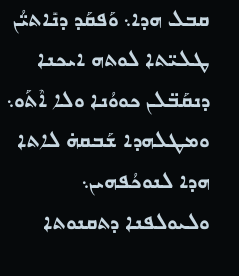ܩܒܠ ܗܕܐ܆ ܘܰܦܩܰܕ ܕܢܺܐܬܝ̈ܳܢ ܛܠܝ̈ܬܐ ܠܘܬܗ ܐܝܟܢܐ ܕܢܩܰܒ̈ܠܢ ܟܘܘܳܢܐ ܘܠܐ ܐܶܬܰܘ܆ ܘܡܛܠܗܕܐ ܫܰܒܩܗ̇ ܠܐܬܐ ܗܕܐ ܠܢܘܟܳܦܗܝܢ܆ ܘܠܝܘܠܦܢܐ ܕܬܩܢܘܬܐ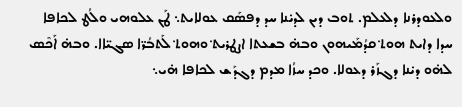ܘܠܥܘܕܪܢܐ ܕܠܥܠܡ. ܬܘܒ ܕܝܢ ܠܕܝ̇ܢܐ ܚܕ ܕܦܣܰܩ ܥܘܠܐܝܬ܆ ܛܰܢ ܥܠܘܗܝ ܘܠܳܛ ܠܟܐܦܐ ܚܕܐ ܕܐܝܬ ܗܘܬ݀ ܩܕܳܡܰܝܗܘܢ ܘܒܗ̇ ܒܫܥܬܐ ܐܨܛܪܝܬ݀ ܘܗܘܬ݀ ܠܰܬܒܳܪ̈ܐ ܣܓܝ̈ܐܐ. ܘܒܗ̇ ܐܰܟܶܣ ܠܗ̇ܘ ܕܝ̇ܢܐ ܕܓܙܰܪ ܕܥܘܠܐ. ܘܟܕ ܚܙܳܐ ܡܕܡ ܕܓܕܰܫ ܠܟܐܦܐ ܗ̇ܝ܆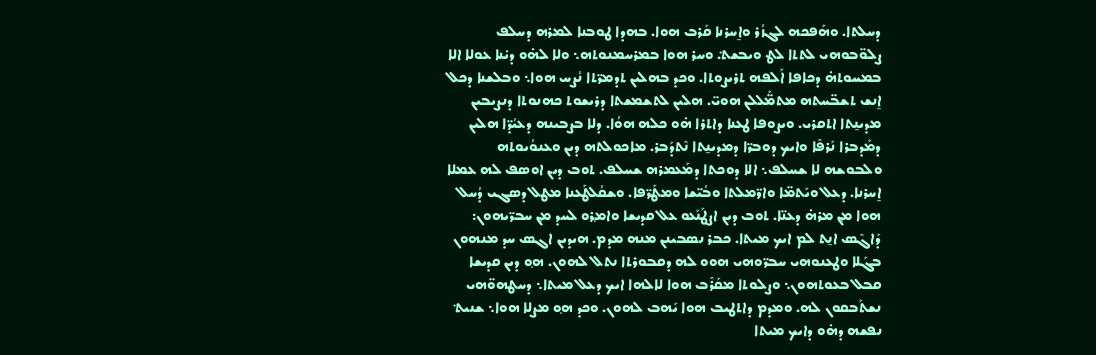ܕܚܠܬܐ. ܘܗܰܦܟܗ ܠܓܙܳܪ ܘܐ̱ܚܪܢܐ ܩܰܪܒ ܗܘܐ. ܒܗܕܐ ܛܘܒܢܐ ܠܡܪܗ ܕܚܠܦ ܨܠܘ̈ܒܘܗܝ ܠܬܬܐ ܠܛ ܘܝܒܫܬ݀. ܘܚܪ ܗܘܐ ܒܡܪܚܡܢܘܬܗ܆ ܘܠܐ ܠܗ̇ܘ ܕܝ̇ܢܐ ܥܘܠܐ ܐܠܐ ܒܡܚܘܬܗ̇ ܕܟܐܦܐ ܐܰܠܦܗ ܬܪܝܨܘܬܐ. ܘܟܕ ܒܗܠܝܢ ܬܕܡܪ̈ܬܐ ܢܳܨܚ ܗܘܐ܆ ܘܒܠܫܢܐ ܕܟܠ ܐ̱ܢܫ ܬܫܒ̈ܚܬܗ ܡܬܡ̈ܰܠܠܢ ܗܘܝ̈. ܗܠܝܢ ܠܬܫܡܫܬܐ ܕܪܝܫܘܬ ܟܗܢܘܬܐ ܕܢܨܝܒܝܢ ܡܕܝܢ̱ܬܐ ܐܬܩܪܝ. ܘܝܨܘܦܐ ܛܥܢܐ ܕܐܬܪܐ ܗ̇ܘ ܟܠܗ ܗܘܳܐ. ܕܠܐ ܒܨܒܝܢܗ ܕܥܝܳܕ̈ܐ ܗܠܝܢ ܕܡܰܕܒܪܐ ܢܰܪܦܶܐ ܘܐܝܟ ܕܘܒܪ̈ܐ ܕܡܕܝܢ̱ܬܐ ܢܶܬܕܰܒܪ. ܡܐܟܘܠܬܗ ܕܝܢ ܘܥܢܘܳܝܘܬܗ ܘܠܒܘܫܗ ܠܐ ܫܚܠܦ܆ ܐܠܐ ܕܘܟܬܐ ܕܡܰܥܡܪܗ ܫܚܠܦ. ܬܘܒ ܕܝܢ ܐܘܣܦ ܠܗ ܥܡܠܐ ܐ̱ܚܪܢܐ. ܕܥܠ ܘܝܰܬܡ̈ܐ ܘܐܪ̈ܡܠܬܐ ܘܒܳܝ̈ܫܐ ܘܡܛܰܪ̈ܦܐ. ܘܫܩܳܠܛܰܥܢܐ ܡܛܠ ܕܣܓܝ ܕܳܚܠ ܗܘܐ ܡ݂ܢ ܡܪܗ̇ ܕܥܢ̈ܐ. ܬܘܒ ܕܝܢ ܐܨܛܰܢܰܥܘ ܥܠ ܩܕܝܫܐ ܘܐܡ݂ܪܘ ܠܚܕ ܡ݂ܢ ܚܒܪ̈ܝܗܘܢ: ܕܰܐܓܶܣ ܐܢ̱ܬ ܠܡ ܐܝܟ ܡܝܬܐ. ܟܒܪ ܢܣܒܝܢܢ ܡܢܗ ܡܕܡ. ܗܝܕܝܢ ܐܓܣ ܚܕ ܡܢܗܘܢ ܒܓܰܠܐ ܘܛܥܢܘܗܝ ܚܒܪ̈ܘܗܝ ܗܘܘ ܠܗ ܕܩܒܘܪܬܐ ܢܬܠ ܠܗܘܢ. ܗ݂ܘ ܕܝܢ ܩܕܝܫܐ ܩܒܠ ܒܥܘܬܗܘܢ܆ ܘܨܠܘܬܐ ܡܩܰܪܶܒ ܗܘܐ ܠܐܠܗܐ ܐܝܟ ܕܥܠ ܡܝܬܐ܆ ܕܚܛܗܘ̈ܗܝ ܢܫܬܰܒܩܘܢ ܠܗ. ܘܡܕܡ ܕܐܬܛܝܒ ܗܘܐ ܝܰܗܒ ܠܗܘܢ. ܘܟܕ ܗ݂ܘ ܡܨܠܐ ܗܘܐ܆ ܫܢܝܬ݀ ܢܦܫܗ ܕܗ̇ܘ ܕܐܝܟ ܡܝܬܐ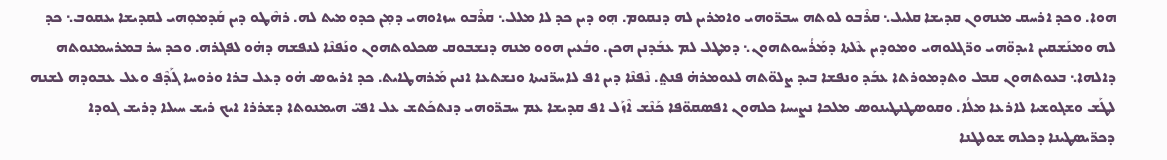ܗܘܐ. ܘܟܕ ܐܪܚܩ ܡܢܗܘܢ ܩܕܝܫܐ ܩܠܝܠ܆ ܩܪܶܒܘ ܠܘܬܗ ܚܒܪ̈ܘܗܝ ܘܐܡܪܝܢ ܠܗ ܕܢܩܘܡ. ܗ݂ܘ ܕܝܢ ܟܕ ܠܐ ܡܠܠ܆ ܩܪܶܒܘ ܚܙܐܘܗܝ ܕܡ݂ܢ ܟܕܘ ܡܝܬ ܠܗ. ܪܗܶܛܘ ܕܝܢ ܩܰܕܡܘ݂ܗܝ ܠܩܕܝܫܐ ܝܥܩܘܒ܆ ܟܕ ܠܗ ܘܡܢܰܫܩܝܢ ܐܝܕܘ̈ܗܝ ܘܪ̈ܓܠܘܗܝ ܘܡܘܕܝܢ ܥܶܠܬܐ ܕܡܰܪܳܚܘܬܗܘܢ܆ ܕܡܛܠ ܠܡ ܥܒܰܕܢܢ ܗܟܢ. ܘܒܳܥܝܢ ܗܘܘ ܡܢܗ ܕܢܫܒܘܩ ܣܟܠܘܬܗܘܢ ܘܢܰܦܢܶܐ ܠܢܦܫܗ ܕܗ̇ܘ ܠܦܓܪܗ. ܘܟܕ ܚܪ ܒܡܪܚܡܢܘܬܗ ܕܐܠܗܐ܆ ܒܥܘܬܗܘܢ ܩܒܠ ܘܬܕܡܘܪܬܐ ܥܒܰܕ ܘܢܦܫܐ ܒܝܕ ܨܠܘ̈ܬܗ ܠܥܘܡܪܗ̇ ܦܢܬ݀. ܢܶܦܢܶܐ ܕܝܢ ܐܦ ܠܐܚܪ̈ܢܝܬܐ ܘܢܫܬܥܐ ܐܢܝܢ ܡܰܪܗܛܐܝܬ. ܟܕ ܐܪܝܘܣ ܗ̇ܘ ܕܥܠ ܒܪܐ ܘܪܘܚܐ ܓܰܕܶܦ ܘܥܠ ܥܒܘܕܗ ܠܫܢܗ ܠܛܰܫ ܘܫܓܘܫܝܐ ܠܐܪܥܐ ܡܠܳܐ. ܘܩܘܣܛܢܛܝܢܘܣ ܡܠܟܐ ܢܨܝܚܐ ܟܠܗܘܢ ܐܦܣܩܘ̈ܦܐ ܟܰܢܶܫ ܐܶܙܰܠ ܐܦ ܩܕܝܫܐ ܥܡ ܚܒܪ̈ܘܗܝ ܕܢܬܟܰܬܫ ܥܠ ܐܦܝ̈ ܗܝܡܢܘܬܐ ܕܫܪܪܐ ܐܝܟ ܪܝܫ ܚܝܠܐ ܕܪܝܫ ܓܘܕܐ ܕܟܪ̈ܝܣܛܝܢܐ ܕܟܠܗ ܫܘܠܛܢܐ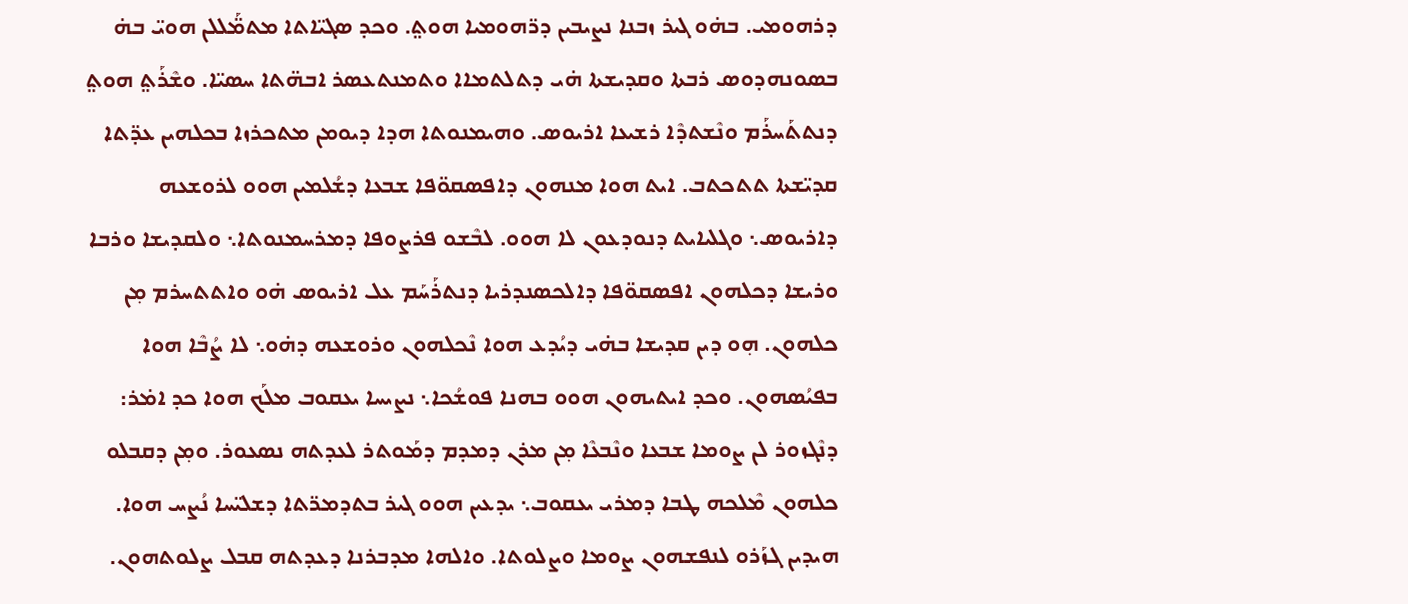ܕܪܗܘܡܝ. ܒܗ̇ܘ ܓܝܪ ܙܒܢܐ ܢܨܝܒܝܢ ܕܪ̈ܗܘܡܝܐ ܗܘܬ݀. ܘܟܕ ܣܓܝ̈ܐܬܐ ܡܬܡ̈ܰܠܠܢ ܗܘܝ̈ ܒܗ̇ ܒܣܘܢܗܕܘܣ ܪܒܬܐ ܘܩܕܝܫܬܐ ܗ̇ܝ ܕܬܠܬܡܐܐ ܘܬܡܢܬܥܣܪ ܐܒܗ̈ܬܐ ܚܣܝ̈ܐ. ܘܫܶܪܰܬ݀ ܗܘܬ݀ ܕܢܬܬܰܚܪܰܡ ܘܢܶܫܬܕܶܐ ܪܫܝܥܐ ܐܪܝܘܣ. ܘܗܝܡܢܘܬܐ ܗܕܐ ܕܝܘܡܢ ܡܬܟܪܙܐ ܒܟܠܗܝܢ ܥܕ̈ܬܐ ܩܕܝ̈ܫܬܐ ܬܬܟܬܒ. ܐܝܬ ܗܘܐ ܡܢܗܘܢ ܕܐܦܣܩܘ̈ܦܐ ܫܒܥܐ ܕܫܳܠܡܝܢ ܗܘܘ ܠܪܘܫܥܗ ܕܐܪܝܘܣ܆ ܘܓܠܝܐܝܬ ܕܢܘܕܥܘܢ ܠܐ ܗܘܘ. ܠܒܶܫܘ ܦܪܨܘܦܐ ܕܡܪܚܡܢܘܬܐ܆ ܘܠܩܕܝܫܐ ܘܪܒܐ ܘܪܝܫܐ ܕܟܠܗܘܢ ܐܦܣܩܘ̈ܦܐ ܕܐܠܟܣܢܕܪܝܐ ܕܢܬܪܰܚܰܡ ܥܠ ܐܪܝܘܣ ܗ̇ܘ ܘܐܬܬܚܪܡ ܡ݂ܢ ܟܠܗܘܢ. ܗ݂ܘ ܕܝܢ ܩܕܝܫܐ ܒܗ̇ܝ ܕܝܳܕܥ ܗܘܐ ܢܶܟܠܗܘܢ ܘܪܘܫܥܗ ܕܗ̇ܘ܆ ܠܐ ܨܳܒܶܐ ܗܘܐ ܒܦܝܳܣܗܘܢ. ܘܟܕ ܐܝܬܝܗܘܢ ܗܘܘ ܒܗܢܐ ܦܘܫܳܟܐ܆ ܢܨܝܚܐ ܝܥܩܘܒ ܡܠܰܟ ܗܘܐ ܟܕ ܐܡ̇ܪ: ܕܢܶܓܙܘܪ ܠܢ ܨܘܡܐ ܫܒܥܐ ܘܢܶܒܥܶܐ ܡ݂ܢ ܡܪܢ ܕܡܕܡ ܕܡܰܘܬܪ ܠܥܕܬܗ ܢܣܥܘܪ. ܘܡ݂ܢ ܕܩܒܠܘ ܟܠܗܘܢ ܡܶܠܟܗ ܛܒܐ ܕܡܪܝ ܝܥܩܘܒ܆ ܝܕܥܝܢ ܗܘܘ ܓܝܪ ܒܬܕܡܪ̈ܬܐ ܕܫܠܝ̈ܚܐ ܢܳܨܚ ܗܘܐ. ܗܝܕܝܢ ܓܙܰܪܘ ܠܢܦܫܗܘܢ ܨܘܡܐ ܘܨܠܘܬܐ. ܘܐܠܗܐ ܡܕܒܪܢܐ ܕܥܕܬܗ ܩܒܠ ܨܠܘܬܗܘܢ.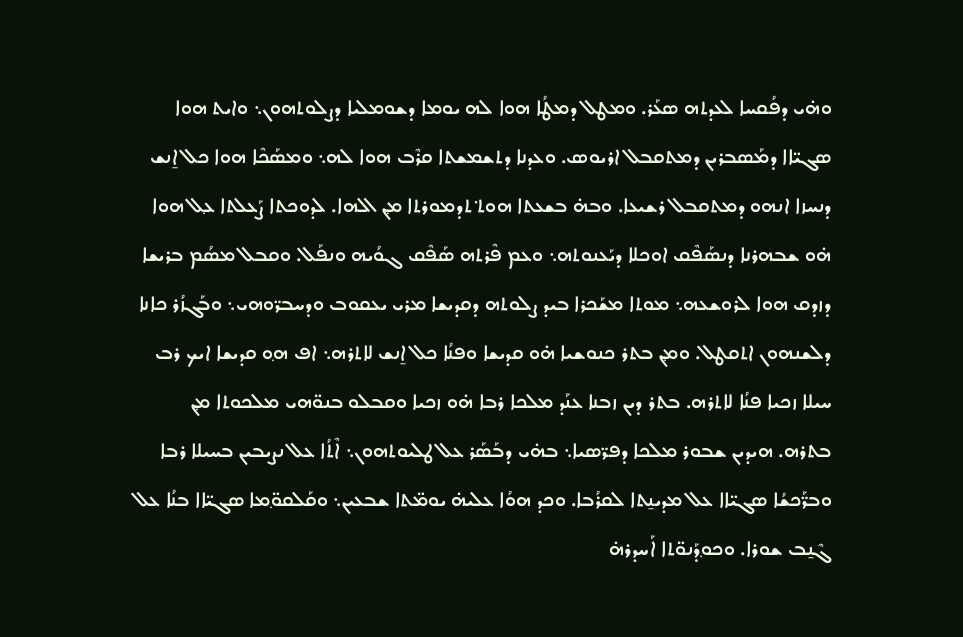ܘܗ̇ܝ ܕܦܳܩܚܐ ܠܥܕܬܗ ܣܥܰܪ. ܘܡܛܠ ܕܡܛܳܐ ܗܘܐ ܠܗ ܝܘܡܐ ܕܫܘܡܠܝܐ ܕܨܠܘܬܗܘܢ܆ ܘܐܝܬ ܗܘܐ ܣܓܝ̈ܐܐ ܕܡܰܣܒܪܝܢ ܕܡܬܩܒܠ ܐܪܝܘܣ. ܘܥܕܢܐ ܕܬܫܡܫܬܐ ܩܪܶܒ ܗܘܐ ܠܗ܆ ܘܡܣܰܟܶܐ ܗܘܐ ܟܠ ܐ̱ܢܫ ܕܢܚܙܐ ܐܢܗܘ ܕܡܬܩܒܠ ܪܫܝܥܐ. ܘܒܗ̇ ܒܫܥܬܐ ܗܘܬ݀ ܬܕܡܘܪܬܐ ܡ݂ܢ ܐܠܗܐ. ܠܕܘܟܬܐ ܨܰܥܠܬܐ ܥ݂ܠ ܗܘܐ ܗ̇ܘ ܫܒܗܪܢܐ ܕܢܣܰܦܶܩ ܐܘܟܠܐ ܕܝܰܥܢܘܬܗ܆ ܘܥܡ ܦܶܪܬܗ ܣܰܦܶܩ ܓܘܳܝܗ ܘܢܦܰܠ. ܘܩܒܠ ܡܣܳܡ ܒܪܝܫܐ ܕܙܕܩ ܗܘܐ ܠܪܘܫܥܗ܆ ܡܘܬܐ ܡܫܰܟܪܐ ܒܝܕ ܨܠܘܬܗ ܕܩܕܝܫܐ ܡܪܝ ܝܥܩܘܒ ܘܕܚܒܪ̈ܘܗܝ܆ ܘܒܰܓܙܳܪ ܟܐܢܐ ܕܠܫܢܗܘܢ ܐܬܩܛܠ. ܘܡ݂ܢ ܒܬܪ ܟܢܘܫܝܐ ܗ̇ܘ ܩܕܝܫܐ ܘܦܢܳܐ ܟܠ ܐ̱ܢܫ ܠܐܬܪܗ܆ ܐܦ ܗ݂ܘ ܩܕܝܫܐ ܐܝܟ ܪܒ ܚܝܠܐ ܙܟܝܐ ܦܢܳܐ ܠܐܬܪܗ. ܒܬܪ ܕܝܢ ܙܒܢܐ ܥܢܰܕ ܡܠܟܐ ܪܒܐ ܗ̇ܘ ܙܟܝܐ ܘܩܒܠܘ ܒܢܘ̈ܗܝ ܡܠܟܘܬܐ ܡ݂ܢ ܒܬܪܗ. ܗܝܕܝܢ ܫܒܘܪ ܡܠܟܐ ܕܦܪ̈ܣܝܐ܆ ܒܗ̇ܝ ܕܒܰܣܰܪ ܥܠ ܛܠܝܘܬܗܘܢ܆ ܐܶܬܳܐ ܥܠ ܢܨܝܒܝܢ ܒܚܝܠܐ ܪܒܐ ܘܒܪ̈ܰܟܫܳܐ ܣܓܝ̈ܐܐ ܥܠ ܡܕܝܢ̱ܬܐ ܠܩܪܳܒܐ. ܘܟܕ ܗܘܳܐ ܥܠܝܗ̇ ܝܘܡ̈ܬܐ ܫܒܥܝܢ܆ ܘܩܰܠܩܘ݂̈ܡܐ ܣܓܝ̈ܐܐ ܒܢܳܐ ܥܠ ܓܶܢ̱ܒ ܫܘܪܐ. ܘܟܘ݂ܕܰܢܘ̈ܬܐ ܐܰܚܕܪܗ̇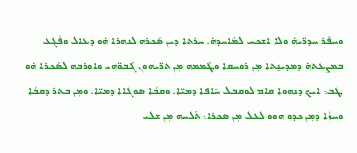ܘܚܦܰܪ ܚܕܪ̈ܝܗ̇ ܘܠܐ ܐܫܟܚ ܠܡܶܐܚܕܗ̇. ܚܪܬܐ ܕܝܢ ܣܰܟܪܗ ܠܢܗܪܐ ܗ̇ܘ ܕܥܐܠ ܘܦܳܓܥ ܒܡܨܥܬܗ̇ ܕܡܕܝܢ̱ܬܐ ܡ݂ܢ ܪܘܚܩܐ ܘܛܰܡܡܗ ܡ݂ܢ ܬܪ̈ܝܗܘܢ ܓܰܒܘ̈ܗܝ ܘܐܘܪܒܗ ܠܣܰܟܪܐ ܗ̇ܘ ܛܒ܆ ܐܝܟ ܕܢܗܘܐ ܩܐܡ ܠܘܩܒܠ ܚܺܐܦܐ ܕܡܝ̈ܐ. ܘܩܒܳܐ ܣܘܓܐܐ ܕܡܝ̈ܐ. ܘܡ݂ܢ ܒܬܪ ܕܩܒܳܐ ܘܚܙܳܐ ܕܡ݂ܢ ܟܕܘ ܗܘܘ ܠܥܠ ܡ݂ܢ ܣܟܪܐ܆ ܬܰܠܚܗ ܡ݂ܢ ܫܠܝ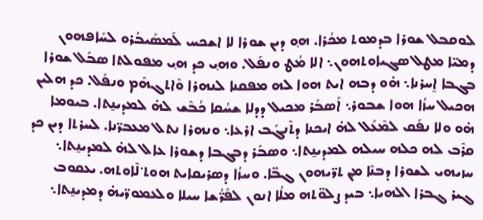ܠܘܩܒܠ ܫܘܪܐ ܒܕܡܘܬ ܡܟܳܪܐ. ܗ݂ܘ ܕܝܢ ܫܘܪܐ ܠܐ ܐܫܟܚ ܠܰܡܣܰܝܒܳܪܘ ܠܚܺܐܦܗܘܢ ܕܡܝ̈ܐ ܡܛܠ ܣܓܝܐܘܬܗܘܢ܆ ܐܠܐ ܡܳܛ ܘܢܦܰܠ. ܘܗ݂ܝ ܟܕ ܗ݂ܝ ܡܦܘܠܬܐ ܣܒܰܠ ܫܘܪܐ ܒܓܒܐ ܐ̱ܚܪܢܐ܆ ܗ̇ܘ ܕܒܗ ܐܝܬ ܗܘܐ ܠܗ ܡܦܩܢܐ ܠܢܗܪܐ ܘܶܐܬܓܗܶܡ ܘܢܦܰܠ. ܟܕ ܗܠܝܢ ܗܟܝܠ ܚܙܳܐ ܗܘܐ ܫܒܘܪ܆ ܐܰܣܒܰܪ ܡܟܝܠ ܕܕܠܐ ܫܚܳܩܐ ܟܳܒܶܫ ܠܗ̇ ܠܡܕܝܢ̱ܬܐ. ܒܝܘܡܐ ܗ̇ܘ ܘܠܐ ܢܦܰܩ ܠܡܶܥܰܠ ܠܗ̇ ܐܝܟܢܐ ܕܬܶܢܓܰܒ ܐܪܥܐ܆ ܘܢܗܪܐ ܢܬܠ ܡܥܒܪ̈ܢܐ. ܠܚܪܬܐ ܕܝܢ ܟܕ ܩܪܶܒ ܠܗ ܟܠܗ ܚܝܠܗ ܠܡܕܝܢ̱ܬܐ܆ ܘܣܒܰܪ ܕܒܓܒܐ ܕܫܘܪܐ ܥܐܠ ܠܗ̇ ܠܡܕܝܢ̱ܬܐ܆ ܚܙܝܗܝ ܠܫܘܪܐ ܕܒܢܶܐ ܡ݂ܢ ܬܪ̈ܝܗܘܢ ܓܒ̈ܐ. ܘܚܙܳܐ ܕܣܪܝܩܐܝܬ ܗܘܬ݀ ܠܶܐܘܬܗ. ܝܥܩܘܒ ܓܝܪ ܓܒܪܐ ܐܠܗܝܐ܆ ܒܝܕ ܨܠܘ̈ܬܗ ܡܠܳܐ ܐܢܘܢ ܠܦܰܪ̈ܳܫܐ ܚܝܠܐ ܘܠܥܡܘܪ̈ܝܗ̇ ܕܡܕܝܢ̱ܬܐ܆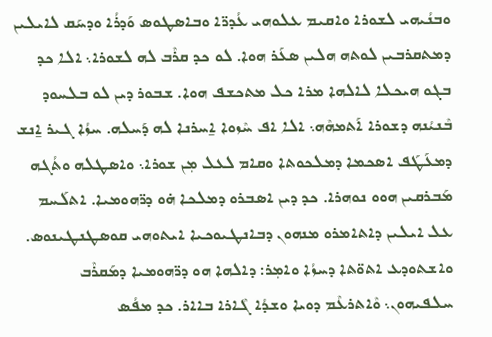ܘܒܢܳܝܗܝ ܠܫܘܪܐ ܘܐܩܝܡ ܥܠܘܗܝ ܥܳܕܪ̈ܐ ܘܒܐܣܛܘܣ ܘܰܕܪܳܐ ܘܕܚܰܩ ܠܐܝܠܝܢ ܕܡܬܩܪܒܝܢ ܠܘܬܗ ܗܠܝܢ ܣܥܰܪ ܗܘܐ. ܠܘ ܟܕ ܩܪܶܒ ܠܗ ܠܫܘܪܐ܆ ܐܠܐ ܟܕ ܒܓܘ ܗܝܟܠܐ ܠܐܠܗܐ ܡܪܐ ܟܠ ܡܬܟܫܦ ܗܘܐ. ܫܒܘܪ ܕܝܢ ܠܘ ܒܠܚܘܕ ܒܶܢܝܳܢܗ ܕܫܘܪܐ ܐܰܬܡܗܶܗ܆ ܐܠܐ ܐܦ ܚܶܙܘܐ ܐ̱ܚܪܢܐ ܠܗ ܕܰܚܠܗ. ܚܙܳܐ ܓܝܪ ܐ̱ܢܫ ܕܡܥܰܛܰܦ ܐܣܟܡܐ ܕܡܠܟܘܬܐ ܘܩܐܡ ܠܥܠ ܡ݂ܢ ܫܘܪܐ܆ ܘܐܣܛܠܗ ܘܬܳܓܗ ܡܰܒܪܩܝܢ ܗܘܘ ܢܘܗܪܐ. ܟܕ ܕܝܢ ܐܣܒܪܘ ܕܡܠܟܐ ܗ̇ܘ ܕܪ̈ܗܘܡܝܐ. ܐܬܠܰܚܡ ܥܠ ܐܝܠܝܢ ܕܐܬܐܡܪܘ ܡܢܗܘܢ ܕܒܐܢܛܝܘܟܝܐ ܐܝܬܘܗܝ ܩܘܣܛܢܛܝܢܘܣ. ܘܐܫܬܘܕܥ ܐܬܘ̈ܬܐ ܕܚܙܳܐ ܘܐܡ݂ܪ: ܕܐܠܗܐ ܗܘ ܕܪ̈ܗܘܡܝܐ ܕܡܰܩܪܶܒ ܚܠܦܝܗܘܢ܆ ܘܶܐܬܪܥܶܡ ܕܘܝܐ ܘܫܕܳܐ ܓܶܐܪܐ ܒܐܐܪ. ܟܕ ܡܦܳܣ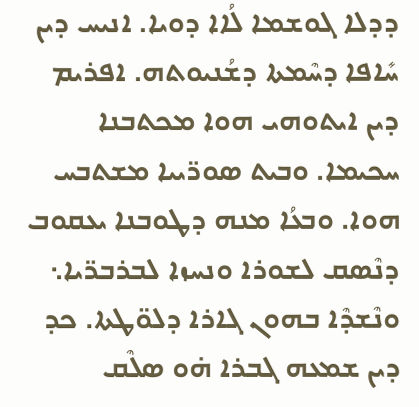ܕܕܠܐ ܓܘܫܡܐ ܠܳܐܐ ܕܘܝܐ. ܐܢܝܚ ܕܝܢ ܚܺܐܦܐ ܕܚܶܡܬܐ ܕܫܳܢܝܘܬܗ. ܐܦܪܝܡ ܕܝܢ ܐܝܬܘܗܝ ܗܘܐ ܡܟܬܒܢܐ ܚܟܝܡܐ. ܘܒܝܬ ܣܘܪ̈ܝܝܐ ܡܫܬܒܚ ܗܘܐ. ܘܒܥܳܐ ܡܢܗ ܕܛܘܒܢܐ ܝܥܩܘܒ ܕܢܶܣܩ ܠܫܘܪܐ ܘܢܚܙܐ ܠܒܪܒܪ̈ܝܐ܆ ܘܢܶܫܕܶܐ ܒܗܘܢ ܓܐܪܐ ܕܠܘ̈ܛܬܐ. ܟܕ ܕܝܢ ܫܡܥܗ ܓܒܪܐ ܗ̇ܘ ܣܠܶܩ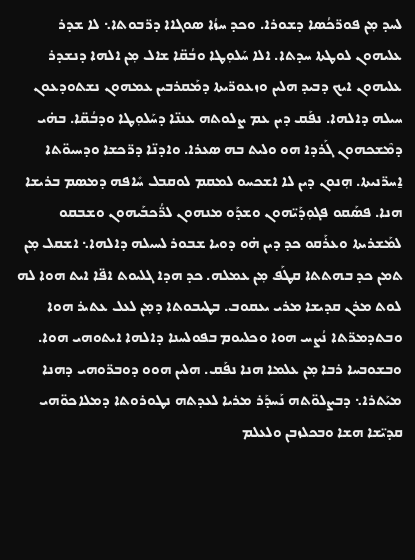ܠܚܕ ܡ݂ܢ ܦܘܪ̈ܟܳܣܐ ܕܫܘܪܐ. ܘܟܕ ܚܙܳܐ ܣܘܓܐܐ ܕܪ̈ܒܘܬܐ܆ ܠܐ ܫܕܪ ܥܠܝܗܘܢ ܠܘܛܬܐ ܚܕܬܐ. ܐܠܐ ܚܰܠܘ݂ܛܐ ܘܒܳܩ̈ܐ ܫܐܠ ܡ݂ܢ ܐܠܗܐ ܕܢܫܕܪ ܥܠܝܗܘܢ ܐܝܟ ܕܒܝܕ ܗܠܝܢ ܘܙܥܘܪ̈ܝܬܐ ܕܡܰܩܪܒܝܢ ܥܡܗܘܢ ܢܫܬܘܕܥܘܢ ܚܝܠܗ ܕܐܠܗܐ. ܢܦܰܩ ܕܝܢ ܥܡ ܨܠܘܬܗ ܥܢܢ̈ܐ ܕܚܰܠܘ݂ܛܐ ܘܕܒܳܩ̈ܐ. ܒܗ̇ܝ ܕܡܶܫܟܗܘܢ ܓܰܪܕܐ ܗܘ ܘܠܝܬ ܒܗ ܣܥܪܐ. ܘܐܕܢ̈ܐ ܕܪ̈ܟܫܐ ܘܕܚܝܘ̈ܬܐ ܐ̱ܚܪ̈ܢܝܬܐ. ܗ݂ܢܘܢ ܕܝܢ ܠܐ ܐܫܟܚܘ ܠܡܩܡ ܠܘܩܒܠ ܚܺܐܦܗ ܕܡܣܡ ܒܪܝܫܐ ܗܢܐ. ܦܣܰܩܘ ܦܓܘ݂ܕܰܝ̈ܗܘܢ ܘܫܕܰܘ ܡܢܗܘܢ ܠܪ̈ܳܟܒܰܝܗܘܢ ܘܫܒܩܘ ܠܡܰܫܪܝܬܐ ܘܥܪܰܩܘ ܟܕ ܕܝܢ ܗ̇ܘ ܕܘܝܐ ܫܒܘܪ ܠܚܝܠܗ ܕܐܠܗܐ܆ ܐܫܩܠ ܡ݂ܢ ܬܡܢ ܟܕ ܒܗܬܬܐ ܩܛܰܦ ܡ݂ܢ ܥܡܠܗ. ܟܕ ܗܕܐ ܓܠܝܘܬ ܐܦ̈ܐ ܐܝܬ ܗܘܐ ܠܗ ܠܘܬ ܡܪܢ ܩܕܝܫܐ ܡܪܝ ܝܥܩܘܒ. ܒܛܝܒܘܬܐ ܕܡ݂ܢ ܠܥܠ ܥܬܝܪ ܗܘܐ ܘܒܬܕܡܪ̈ܬܐ ܢܳܨܚ ܗܘܐ ܘܟܠܝܘܡ ܒܦܘܠܚܢܐ ܕܐܠܗܐ ܐܝܬܘܗܝ ܗܘܐ. ܘܒܫܘܒܚܐ ܪܒܐ ܡ݂ܢ ܥܠܡܐ ܗܢܐ ܢܦܰܩ. ܗܠܝܢ ܗܘܘ ܕܘܒܪ̈ܘܗܝ ܕܗܢܐ ܡܝܰܬܪܐ܆ ܕܒܨܠܘ̈ܬܗ ܢܰܚܕܰܪ ܡܪܝܐ ܠܥܕܬܗ ܢܛܘܪܘܬܐ ܕܡܠܐܟܘ̈ܗܝ ܩܕܝ̈ܫܐ ܗܫܐ ܘܒܟܠܙܒܢ ܘܠܥܠܡ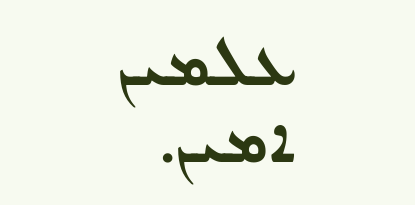ܥܠܡܝܢ ܐܡܝܢ.